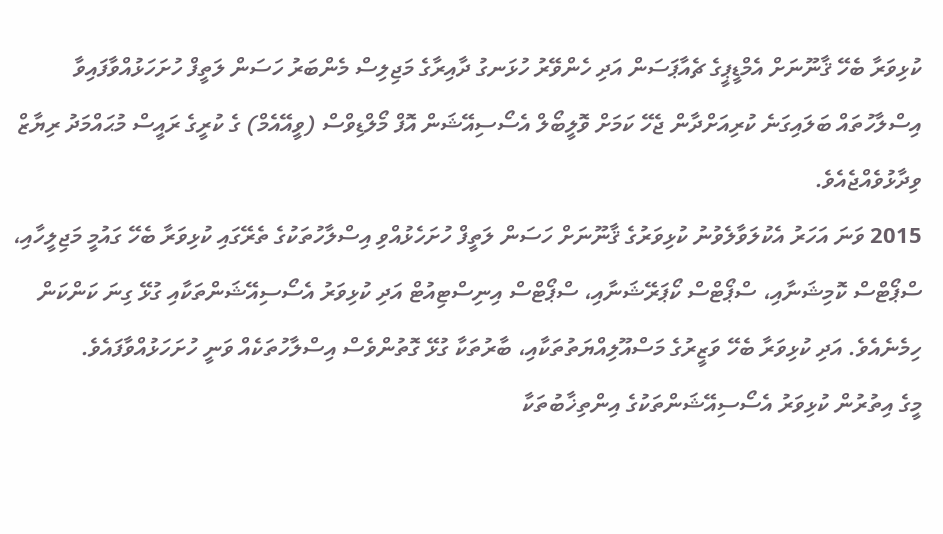ކުޅިވަރާ ބެހޭ ޤާނޫނަށް އެމްޑީޕީގެ ޗެއާޕަސަން އަދި ހެންވޭރު ހުޅަނގު ދާއިރާގެ މަޖިލިސް މެންބަރު ހަސަން ލަތީފް ހުށަހަޅުއްވާފައިވާ އިސްލާހުތައް ބަލައިގަނެ ކުރިއަށްދާން ޖެހޭ ކަމަށް ވޮލީބޯލް އެސޯސިއޭޝަން އޮފް މޯލްޑިވްސް (ވީއޭއެމް) ގެ ކުރީގެ ރައީސް މުޙައްމަދު ރިޔާޒް ވިދާޅުވެއްޖެއެވެ.
2015 ވަނަ އަހަރު އެކުލަވާލެވުނު ކުޅިވަރުގެ ޤާނޫނަށް ހަސަން ލަތީފް ހުށަހެޅުއްވި އިސްލާހުތަކުގެ ތެރޭގައި ކުޅިވަރާ ބެހޭ ގައުމީ މަޖިލީހާއި، ސްޕޯޓްސް ކޮމިޝަނާއި، ސްޕޯޓްސް ކޯޕަރޭޝަނާއި، ސްޕޯޓްސް އިނިސްޓިއުޓް އަދި ކުޅިވަރު އެސޯސިއޭޝަންތަކާއި ގުޅޭ ގިނަ ކަންކަން ހިމެނެއެވެ. އަދި ކުޅިވަރާ ބެހޭ ވަޒީރުގެ މަސްއޫލިއްޔަތުތަކާއި، ބާރުތަކާ ގުޅޭ ގޮތުންވެސް އިސްލާހުތަކެއް ވަނީ ހުށަހަޅުއްވާފައެވެ.
މީގެ އިތުރުން ކުޅިވަރު އެސޯސިއޭޝަންތަކުގެ އިންތިޚާބުތަކާ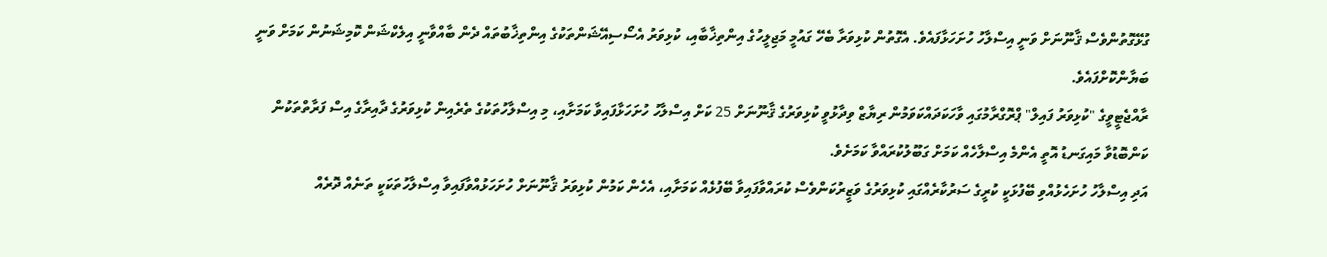ގުޅޭގޮތުންވެސް ޤާނޫނަށް ވަނީ އިސްލާހު ހުށަހަޅާފައެވެ. އެގޮތުން ކުޅިވަރާ ބެހޭ ގައުމީ މަޖިލީހުގެ އިންތިޚާބާއި، ކުޅިވަރު އެސޯސިއޭޝަންތަކުގެ އިންތިޚާބުތައް ދެން ބާއްވާނީ އިލެކްޝަން ކޮމިޝަނުން ކަމަށް ވަނީ ބަޔާންކޮށްފައެވެ.
ރާއްޖެޓީވީގެ "ކުޅިވަރު ފައިލް" ޕްރޮގްރާމުގައި ވާހަކަދައްކަވަމުން ރިޔާޒް ވިދާޅުވީ ކުޅިވަރުގެ ޤާނޫނަށް 25 ކަށް އިސްލާހު ހުށަހަޅާފައިވާ ކަމަށާއި، މި އިސްލާހުތަކުގެ ތެރެއިން ކުޅިވަރުގެ ދާއިރާގެ އިސް ފަރާތްތަކުން ކަންބޮޑުވާ މައިގަނޑު އޮތީ އެންމެ އިސްލާހެއް ކަމަށް ގަބޫލުކުރައްވާ ކަމަށެވެ.
އަދި އިސްލާހު ހުށަހެޅުއްވި ބޭފުޅަކީ ކުރީގެ ސަރުކާރެއްގައި ކުޅިވަރުގެ ވަޒީރުކަންވެސް ކުރައްވާފައިވާ ބޭފުޅެއް ކަމަށާއި، އެހެން ކަމުން ކުޅިވަރު ޤާނޫނަށް ހުށަހަޅުއްވާފައިވާ އިސްލާހުތަކަކީ ތަނެއް ދޮރެއް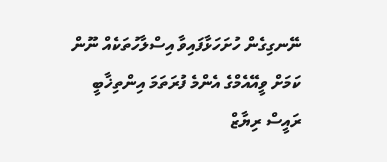ނޭނގިގެން ހުށަހަޅާފައިވާ އިސްލާހުތަކެއް ނޫން ކަމަށް ވީއޭއެމްގެ އެންމެ ފުރަތަމަ އިންތިޚާބީ ރައީސް ރިޔާޒް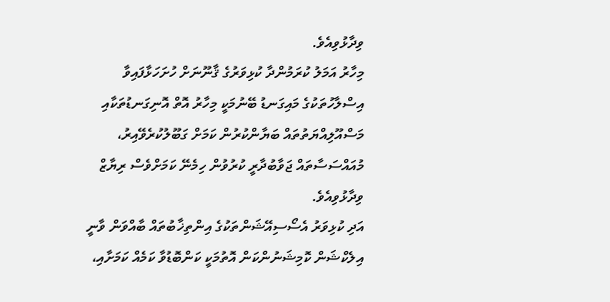ވިދާޅުވިއެވެ.
މިހާރު އަމަލު ކުރަމުންދާ ކުޅިވަރުގެ ޤާނޫނަށް ހުށަހަޅާފައިވާ އިސްލާހުތަކުގެ މައިގަނޑު ބޭނުމަކީ މިހާރު އޮތް އޮނިގަނޑުތަކާއި މަސްއޫލިއްޔަތުތައް ބަޔާންކުރުން ކަމަށް ގަބޫލުކުރެވޭއިރު، މުއައްސަސާތައް ޖަވާބުދާރީ ކުރުވުން ހިމެނޭ ކަމަށްވެސް ރިޔާޒް ވިދާޅުވިއެވެ.
އަދި ކުޅިވަރު އެސޯސިއޭޝަންތަކުގެ އިންތިޚާބުތައް ބާއްވަން ވާނީ އިލެކްޝަން ކޮމިޝަނުންކަން އޮތުމަކީ ކަންބޮޑުވާ ކަމެއް ކަމަށާއި،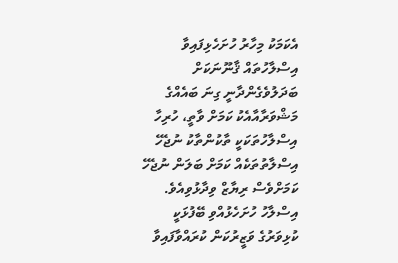އެކަމަކު މިހާރު ހުށަހެޅިފައިވާ އިސްލާހުތައް ޤާނޫނަކަށް ބަދަލުވެގެންދާނީ ގިނަ ބައެއްގެ މަޝްވަރާއާއެކު ކަމަށް ވާތީ، ހުރިހާ އިސްލާހުތަކަކީ ތާކުންތާކު ނުޖެހޭ އިސްލާތުތަކެއް ކަމަށް ބަލަން ނުޖެހޭ ކަމަށްވެސް ރިޔާޒް ވިދާޅުވިއެވެ.
އިސްލާހު ހުށަހެޅުއްވި ބޭފުޅަކީ ކުޅިވަރުގެ ވަޒީރުކަން ކުރައްވާފައިވާ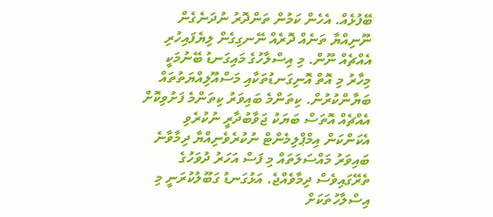ބޭފުޅެއް. އެހެން ކަމުން ތަންދޮރު ނުދަނެގެން ނޫނިއްޔާ ތަނެއް ދޮރެއް ނޭނގިގެން ލިޔެފައިހުރި އެއްޗެއް ނޫން. މި އިސްލާހުގެ މައިގަނޑު ބޭނުމަކީ މިހާރު މި އޮތް އޮނިގަނޑުތަކާއި މަސްއޫލިއްޔަތުތައް ބަޔާންކުރުން. ކިތަންމެ ބައިވަރު ކިތަންމެ ފަށުވިކޮށް އެއްޗެއް އޮތަސް ބަޔަކު ޖަވާބުދާރީ ނުކުރެވި އެކަންކަން އިމްޕްލިމެންޓް ނުކުރެވެނިއްޔާ ދިމާވާނެ ބައިވަރު މައްސަލަތައް މި ފަސް އަހަރު ދުވަހުގެ ތެރޭގައިވެސް ދިމާވެއްޖެ. އަޅުގަނޑު ގަބޫލުކުރަނީ މި އިސްލާހުތަކަށް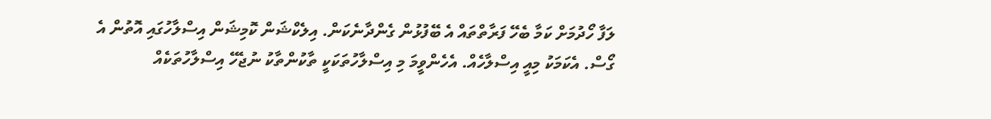ލަފާ ހޯދުމަށް ކަމާ ބެހޭ ފަރާތްތައް އެ ބޭފުޅުން ގެންދާނެކަން. އިލެކްޝަން ކޮމިޝަން އިސްލާހުގައި އޮތުން އެ ގޯސް. އެކަމަކު މިއީ އިސްލާހެއް. އެހެންވީމަ މި އިސްލާހުތަކަކީ ތާކުންތާކު ނުޖެހޭ އިސްލާހުތަކެއް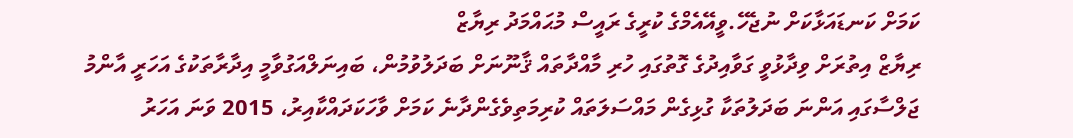ކަމަށް ކަނޑައަޅާކަށް ނުޖެހޭ.ވީއޭއެމްގެ ކުރީގެ ރައީސް މުޙައްމަދު ރިޔާޒް
ރިޔާޒް އިތުރަށް ވިދާޅުވީ ގަވާއިދުގެ ގޮތުގައި ހުރި މާއްދާތައް ޤާނޫނަށް ބަދަލުވުމުން، ބައިނަލްއަގުވާމީ އިދާރާތަކުގެ އަހަރީ އާންމު ޖަލްސާގައި އަންނަ ބަދަލުތަކާ ގުޅިގެން މައްސަލަތައް ކުރިމަތިވެގެންދާނެ ކަމަށް ވާހަކަދައްކާއިރު، 2015 ވަނަ އަހަރު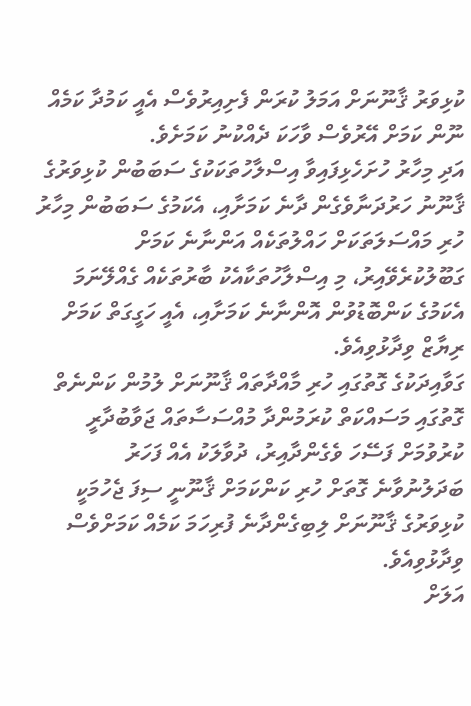ކުޅިވަރު ޤާނޫނަށް އަމަލު ކުރަން ފެށިއިރުވެސް އެއީ ކަމުދާ ކަމެއް ނޫން ކަމަށް އޭރުވެސް ވާހަކަ ދެއްކުނު ކަމަށެވެ.
އަދި މިހާރު ހުށަހެޅިފައިވާ އިސްލާހުތަކަކުގެ ސަބަބުން ކުޅިވަރުގެ ޤާނޫނު ހަރުދަނާވެގެން ދާނެ ކަމަށާއި، އެކަމުގެ ސަބަބުން މިހާރު ހުރި މައްސަލަތަކަށް ހައްލުތަކެއް އަންނާނެ ކަމަށް ގަބޫލުކުރެވޭއިރު، މި އިސްލާހުތަކާއެކު ބާރުތަކެއް ގެއްލޭނަމަ އެކަމުގެ ކަންބޮޑުވުން އޮންނާނެ ކަމަށާއި، އެއީ ހަގީގަތް ކަމަށް ރިޔާޒް ވިދާޅުވިއެވެ.
ގަވާއިދަކުގެ ގޮތުގައި ހުރި މާއްދާތައް ޤާނޫނަށް ލުމުން ކަންނެތް ގޮތުގައި މަސައްކަތް ކުރަމުންދާ މުއްސަސާތައް ޖަވާބުދާރީ ކުރުވުމަށް ފަސޭހަ ވެގެންދާއިރު، ދުވާލަކު އެއް ފަހަރު ބަދަލުނުވާނެ ގޮތަށް ހުރި ކަންކަމަށް ޤާނޫނީ ސިފަ ޖެހުމަކީ ކުޅިވަރުގެ ޤާނޫނަށް ލިބިގެންދާނެ ފުރިހަމަ ކަމެއް ކަމަށްވެސް ވިދާޅުވިއެވެ.
އަލަށް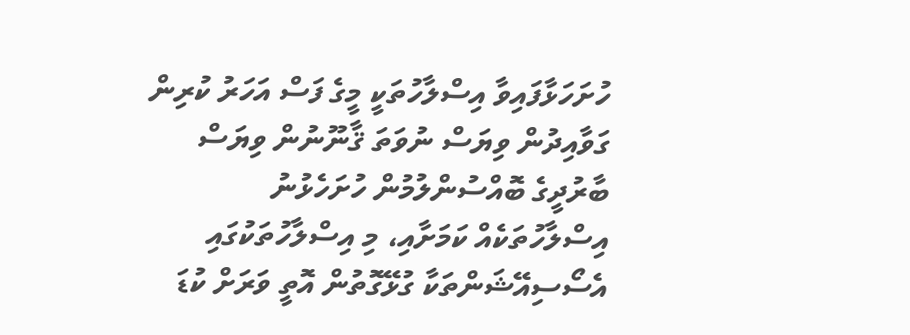ހުށަހަޅާފައިވާ އިސްލާހުތަކީ މީގެ ފަސް އަހަރު ކުރިން ގަވާއިދުން ވިޔަސް ނުވަތަ ޤާނޫނުން ވިޔަސް ބާރުދީގެ ބޮއްސުންލުމުން ހުށަހެޅުނު އިސްލާހުތަކެއް ކަމަށާއި، މި އިސްލާހުތަކުގައި އެސޯސިއޭޝަންތަކާ ގުޅޭގޮތުން އޮތީ ވަރަށް ކުޑަ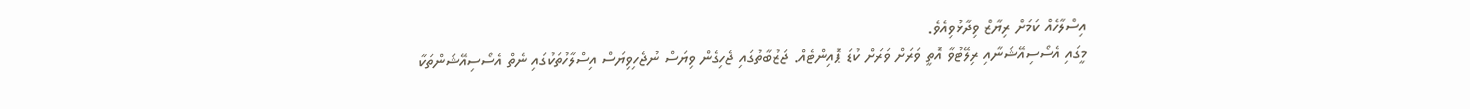އިސްލާހެއް ކަމަށް ރިޔާޒް ވިދާޅުވިއެވެ.
މީގައި އެސޯސިއޭޝަނާއި ރިލޭޓުވާ އޮތީ ވަރަށް ވަރަށް ކުޑަ ޕޮއިންޓެއް. ޖަޒުބާތުގައި ޖެހިގެން ވިޔަސް ނުޖެހިވިޔަސް އިސްލާހުތަކުގައި ނެތް އެސޯސިއޭޝަންތަކާ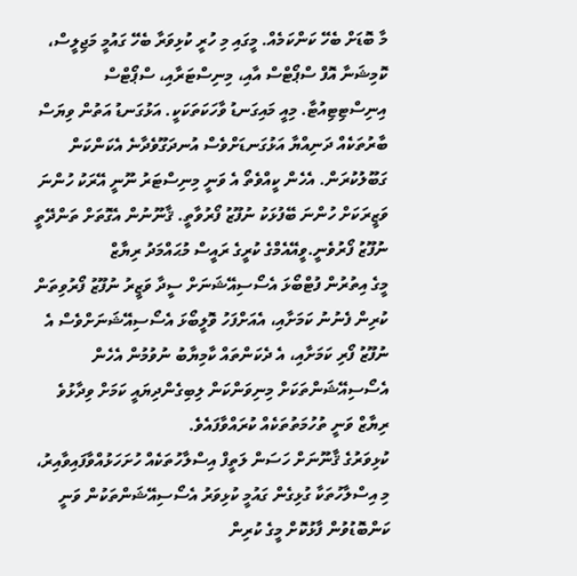މާ ބޮޑަށް ބެހޭ ކަންކަމެއް. މީގައި މި ހުރީ ކުޅިވަރާ ބެހޭ ގައުމީ މަޖިލީސް، ކޮމިޝަނާ އޮފް ސްޕޯޓްސް އާއި، މިނިސްޓަރާއި، ސްޕޯޓްސް އިނިސްޓިޓިއުޓާ. މިއީ މައިގަނޑު ވާހަކަތަކަކީ. އަޅުގަނޑު އަތުން ވިޔަސް ބާރުތަކެއް ދަނިއްޔާ އަޅުގަނޑަށްވެސް އުނދަގޫވެދާނެ އެކަންކަން ގަބޫލުކުރަން. އެހެން ކީއްވެތޯ އެ ވަނީ މިނިސްޓަރު ނޫނީ އޭރަކު ހުންނަ ވަޒީރަކަށް ހުންނަ ބޭފުޅަކު ނުފޫޒު ފޯރުވާތީ. ޤާނޫނުން އެގޮތަށް ތަންދޭތީ ނުފޫޒު ފޯރުވެނީ.ވީއޭއެމްގެ ކުރީގެ ރައީސް މުޙައްމަދު ރިޔާޒް
މީގެ އިތުރުން ފުޓްބޯޅަ އެސޯސިއޭޝަނަށް ސީދާ ވަޒީރު ނުފޫޒު ފޯރުވިތަން ކުރިން ފެނުނު ކަމަށާއި، އެއަށްފަހު ވޮލީބޯޅަ އެސޯސިއޭޝަނަށްވެސް އެ ނުފޫޒު ފޯރި ކަމަށާއި، އެ ދެކަންތައް ކާމިޔާބު ނުވުމުން އެހެން އެސޯސިއޭޝަންތަކަށް މިނިވަންކަން ލިބިގެންދިޔައީ ކަމަށް ވިދާޅުވެ ރިޔާޒް ވަނީ ތުހުމަތުތަކެއް ކުރައްވާފައެވެ.
ކުޅިވަރުގެ ޤާނޫނަށް ހަސަން ލަތީފް އިސްލާހުތަކެއް ހުށަހަޅުއްވާފައިވާއިރު، މި އިސްލާހުތަކާ ގުޅިގެން ގައުމީ ކުޅިވަރު އެސޯސިއޭޝަންތަކުން ވަނީ ކަންބޮޑުވުން ފާޅުކޮށް މީގެ ކުރިން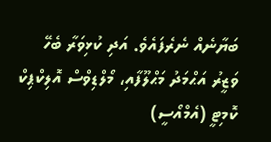ބަޔާނެއް ނެރެފައެވެ. އަދި ކުޅިވަރާ ބެހޭ ވަޒީރު އަޙްމަދު މަޙްލޫފާއި، މޯލްޑިވްސް އޮލިކްޕިކް ކޮމިޓީ (އެމްއޯސީ)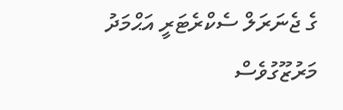ގެ ޖެނަރަލް ސެކްރެޓަރީ އަޙްމަދު މަރުޒޫގުވެސް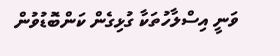ވަނީ އިސްލާހުތަކާ ގުޅިގެން ކަންބޮޑުވުން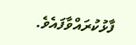ފާޅުކުރައްވާފައެވެ.